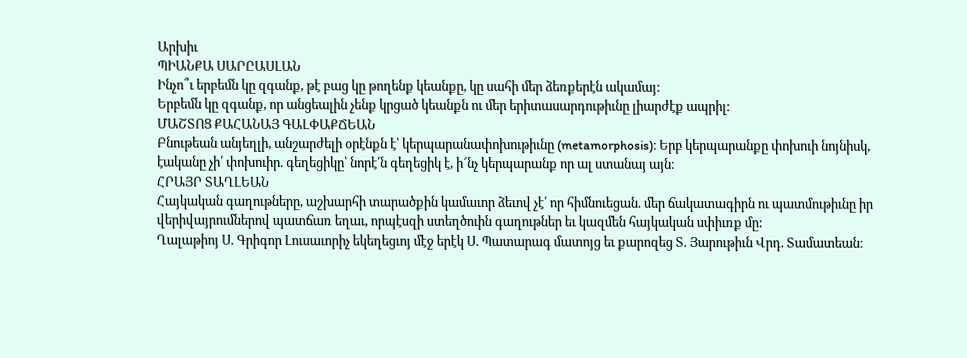Արխիւ
ՊԻԱՆՔԱ ՍԱՐԸԱՍԼԱՆ
Ինչո՞ւ երբեմն կը զգանք, թէ բաց կը թողենք կեանքը, կը սահի մեր ձեռքերէն ակամայ:
Երբեմն կը զգանք, որ անցեալին չենք կրցած կեանքն ու մեր երիտասարդութիւնը լիարժէք ապրիլ:
ՄԱՇՏՈՑ ՔԱՀԱՆԱՅ ԳԱԼՓԱՔՃԵԱՆ
Բնութեան անյեղլի, անշարժելի օրէնքն է՝ կերպարանափոխութիւնը (metamorphosis)։ Երբ կերպարանքը փոխուի նոյնիսկ, էականը չի՛ փոխուիր. գեղեցիկը՝ նորէ՛ն գեղեցիկ է, ի՜նչ կերպարանք որ ալ ստանայ այն։
ՀՐԱՅՐ ՏԱՂԼԵԱՆ
Հայկական գաղութները, աշխարհի տարածքին կամաւոր ձեւով չէ՛ որ հիմնուեցան. մեր ճակատագիրն ու պատմութիւնը իր վերիվայրումներով պատճառ եղաւ, որպէսզի ստեղծուին գաղութներ եւ կազմեն հայկական սփիւռք մը:
Ղալաթիոյ Ս. Գրիգոր Լուսաւորիչ եկեղեցւոյ մէջ երէկ Ս. Պատարագ մատոյց եւ քարոզեց Տ. Յարութիւն Վրդ. Տամատեան։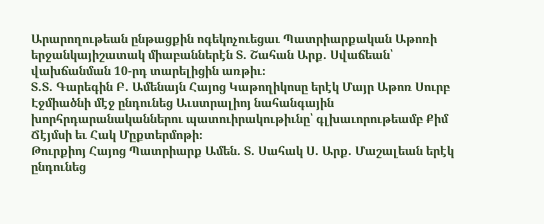Արարողութեան ընթացքին ոգեկոչուեցաւ Պատրիարքական Աթոռի երջանկայիշատակ միաբաններէն Տ. Շահան Արք. Սվաճեան՝ վախճանման 10-րդ տարելիցին առթիւ։
Տ.Տ. Գարեգին Բ. Ամենայն Հայոց Կաթողիկոսը երէկ Մայր Աթոռ Սուրբ Էջմիածնի մէջ ընդունեց Աւստրալիոյ նահանգային խորհրդարանականներու պատուիրակութիւնը՝ գլխաւորութեամբ Քիմ Ճէյմսի եւ Հակ Մըքտերմոթի։
Թուրքիոյ Հայոց Պատրիարք Ամեն. Տ. Սահակ Ս. Արք. Մաշալեան երէկ ընդունեց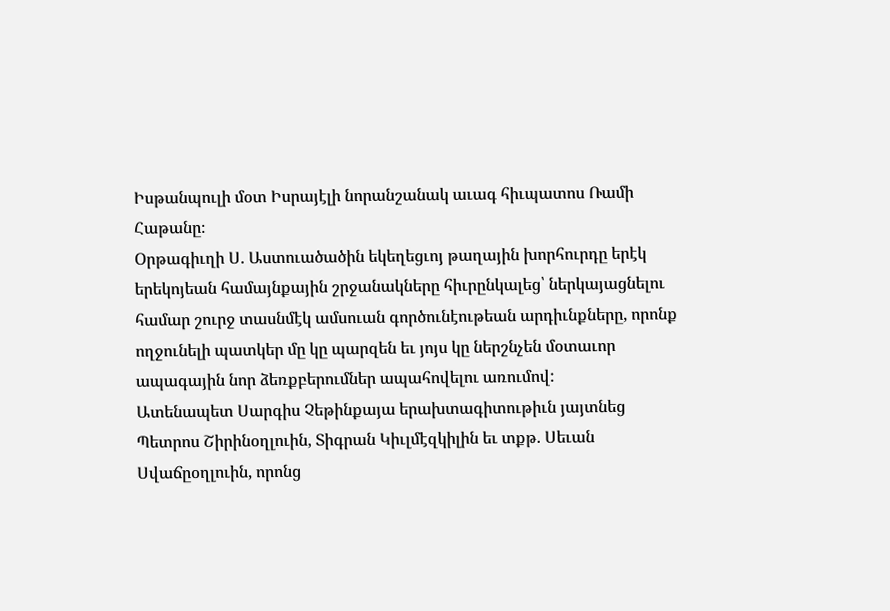Իսթանպուլի մօտ Իսրայէլի նորանշանակ աւագ հիւպատոս Ռամի Հաթանը։
Օրթագիւղի Ս. Աստուածածին եկեղեցւոյ թաղային խորհուրդը երէկ երեկոյեան համայնքային շրջանակները հիւրընկալեց՝ ներկայացնելու համար շուրջ տասնմէկ ամսուան գործունէութեան արդիւնքները, որոնք ողջունելի պատկեր մը կը պարզեն եւ յոյս կը ներշնչեն մօտաւոր ապագային նոր ձեռքբերումներ ապահովելու առումով:
Ատենապետ Սարգիս Չեթինքայա երախտագիտութիւն յայտնեց Պետրոս Շիրինօղլուին, Տիգրան Կիւլմէզկիլին եւ տքթ. Սեւան Սվաճըօղլուին, որոնց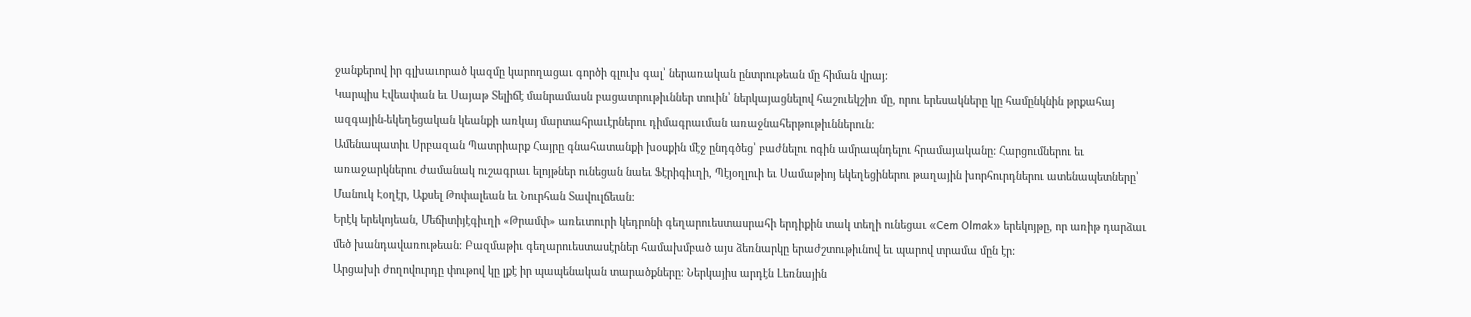ջանքերով իր գլխաւորած կազմը կարողացաւ գործի գլուխ գալ՝ ներառական ընտրութեան մը հիման վրայ:
Կարպիս Էվեափան եւ Սայաթ Տելիճէ մանրամասն բացատրութիւններ տուին՝ ներկայացնելով հաշուեկշիռ մը, որու երեսակները կը համընկնին թրքահայ ազգային-եկեղեցական կեանքի առկայ մարտահրաւէրներու դիմագրաւման առաջնահերթութիւններուն:
Ամենապատիւ Սրբազան Պատրիարք Հայրը գնահատանքի խօսքին մէջ ընդգծեց՝ բաժնելու ոգին ամրապնդելու հրամայականը: Հարցումներու եւ առաջարկներու ժամանակ ուշագրաւ ելոյթներ ունեցան նաեւ Ֆէրիգիւղի, Պէյօղլուի եւ Սամաթիոյ եկեղեցիներու թաղային խորհուրդներու ատենապետները՝ Մանուկ Էօղէր, Աքսել Թոփալեան եւ Նուրհան Տավուլճեան:
Երէկ երեկոյեան, Մեճիտիյէգիւղի «Թրամփ» առեւտուրի կեդրոնի գեղարուեստասրահի երդիքին տակ տեղի ունեցաւ «Cem Olmak» երեկոյթը, որ առիթ դարձաւ մեծ խանդավառութեան։ Բազմաթիւ գեղարուեստասէրներ համախմբած այս ձեռնարկը երաժշտութիւնով եւ պարով տրամա մըն էր:
Արցախի ժողովուրդը փութով կը լքէ իր պապենական տարածքները։ Ներկայիս արդէն Լեռնային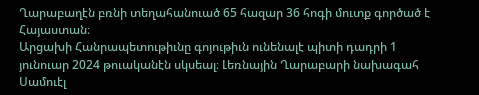Ղարաբաղէն բռնի տեղահանուած 65 հազար 36 հոգի մուտք գործած է Հայաստան։
Արցախի Հանրապետութիւնը գոյութիւն ունենալէ պիտի դադրի 1 յունուար 2024 թուականէն սկսեալ։ Լեռնային Ղարաբարի նախագահ Սամուէլ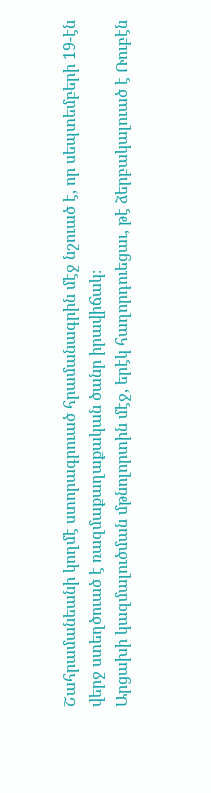Շահրամանեանի կողմէ ստորագրուած հրամանագրին մէջ նշուած է, որ սեպտեմբերի 19-էն վերջ ստեղծուած է ռազմաքաղաքական ծանր իրավիճակ։
Արցախի կազմալուծման մթնոլորտին մէջ, երէկ հաղորդուեցաւ, թէ ձերբակալուած է Ռուբէն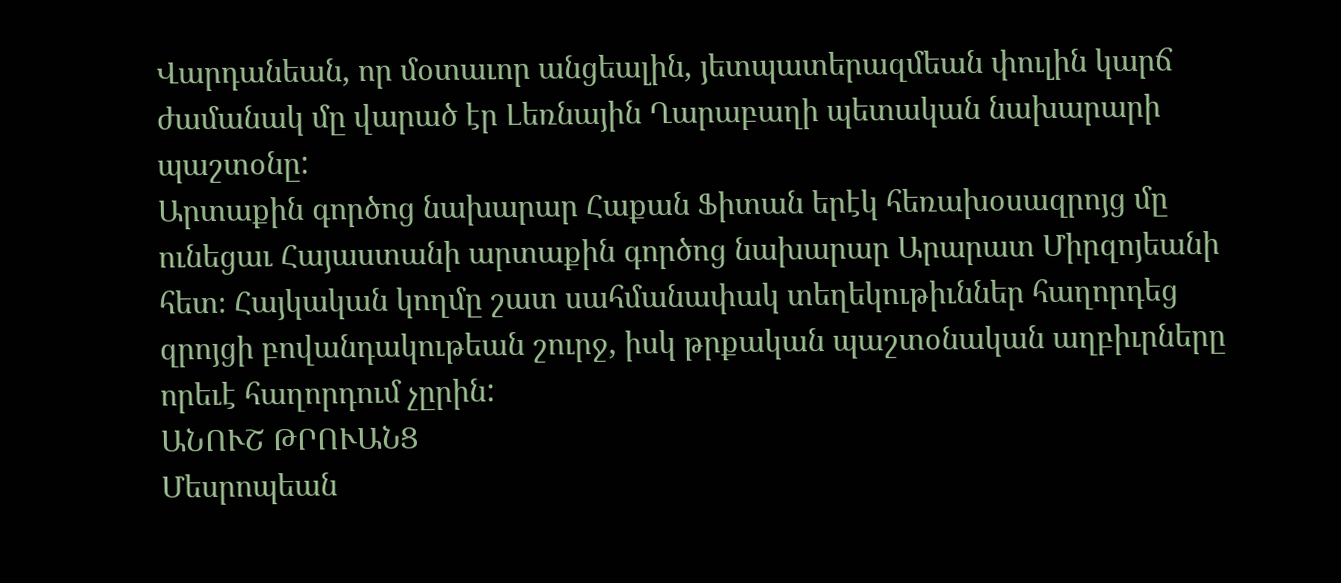Վարդանեան, որ մօտաւոր անցեալին, յետպատերազմեան փուլին կարճ ժամանակ մը վարած էր Լեռնային Ղարաբաղի պետական նախարարի պաշտօնը:
Արտաքին գործոց նախարար Հաքան Ֆիտան երէկ հեռախօսազրոյց մը ունեցաւ Հայաստանի արտաքին գործոց նախարար Արարատ Միրզոյեանի հետ։ Հայկական կողմը շատ սահմանափակ տեղեկութիւններ հաղորդեց զրոյցի բովանդակութեան շուրջ, իսկ թրքական պաշտօնական աղբիւրները որեւէ հաղորդում չըրին:
ԱՆՈՒՇ ԹՐՈՒԱՆՑ
Մեսրոպեան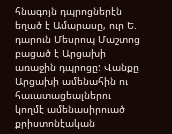հնագոյն դպրոցներէն եղած է Ամարասը, ուր Ե. դարուն Մեսրոպ Մաշտոց բացած է Արցախի առաջին դպրոցը: Վանքը Արցախի ամենահին ու հաւատացեալներու կողմէ ամենասիրուած քրիստոնէական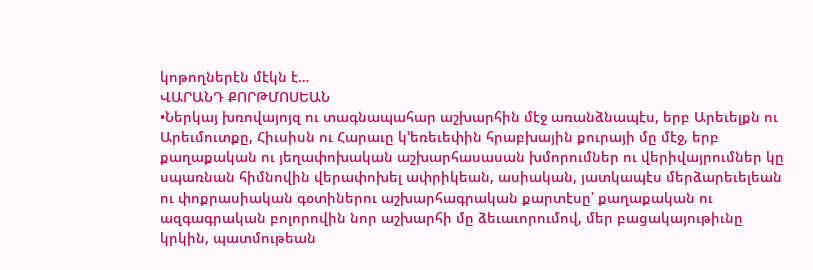կոթողներէն մէկն է…
ՎԱՐԱՆԴ ՔՈՐԹՄՈՍԵԱՆ
•Ներկայ խռովայոյզ ու տագնապահար աշխարհին մէջ առանձնապէս, երբ Արեւելքն ու Արեւմուտքը, Հիւսիսն ու Հարաւը կ՚եռեւեփին հրաբխային քուրայի մը մէջ, երբ քաղաքական ու յեղափոխական աշխարհասասան խմորումներ ու վերիվայրումներ կը սպառնան հիմնովին վերափոխել ափրիկեան, ասիական, յատկապէս մերձարեւելեան ու փոքրասիական գօտիներու աշխարհագրական քարտէսը՝ քաղաքական ու ազգագրական բոլորովին նոր աշխարհի մը ձեւաւորումով, մեր բացակայութիւնը կրկին, պատմութեան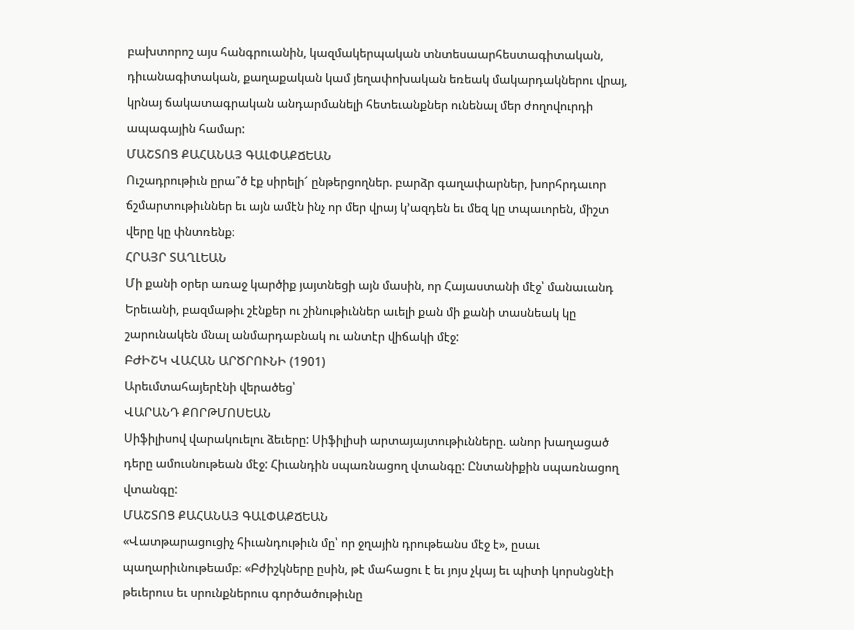բախտորոշ այս հանգրուանին, կազմակերպական տնտեսաարհեստագիտական, դիւանագիտական, քաղաքական կամ յեղափոխական եռեակ մակարդակներու վրայ, կրնայ ճակատագրական անդարմանելի հետեւանքներ ունենալ մեր ժողովուրդի ապագային համար:
ՄԱՇՏՈՑ ՔԱՀԱՆԱՅ ԳԱԼՓԱՔՃԵԱՆ
Ուշադրութիւն ըրա՞ծ էք սիրելի՜ ընթերցողներ. բարձր գաղափարներ, խորհրդաւոր ճշմարտութիւններ եւ այն ամէն ինչ որ մեր վրայ կ՚ազդեն եւ մեզ կը տպաւորեն, միշտ վերը կը փնտռենք։
ՀՐԱՅՐ ՏԱՂԼԵԱՆ
Մի քանի օրեր առաջ կարծիք յայտնեցի այն մասին, որ Հայաստանի մէջ՝ մանաւանդ Երեւանի, բազմաթիւ շէնքեր ու շինութիւններ աւելի քան մի քանի տասնեակ կը շարունակեն մնալ անմարդաբնակ ու անտէր վիճակի մէջ:
ԲԺԻՇԿ ՎԱՀԱՆ ԱՐԾՐՈՒՆԻ (1901)
Արեւմտահայերէնի վերածեց՝
ՎԱՐԱՆԴ ՔՈՐԹՄՈՍԵԱՆ
Սիֆիլիսով վարակուելու ձեւերը: Սիֆիլիսի արտայայտութիւնները. անոր խաղացած դերը ամուսնութեան մէջ: Հիւանդին սպառնացող վտանգը: Ընտանիքին սպառնացող վտանգը:
ՄԱՇՏՈՑ ՔԱՀԱՆԱՅ ԳԱԼՓԱՔՃԵԱՆ
«Վատթարացուցիչ հիւանդութիւն մը՝ որ ջղային դրութեանս մէջ է», ըսաւ պաղարիւնութեամբ։ «Բժիշկները ըսին, թէ մահացու է եւ յոյս չկայ եւ պիտի կորսնցնէի թեւերուս եւ սրունքներուս գործածութիւնը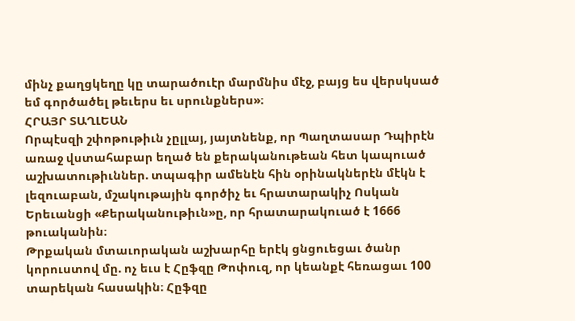մինչ քաղցկեղը կը տարածուէր մարմնիս մէջ, բայց ես վերսկսած եմ գործածել թեւերս եւ սրունքներս»։
ՀՐԱՅՐ ՏԱՂԼԵԱՆ
Որպէսզի շփոթութիւն չըլլայ, յայտնենք, որ Պաղտասար Դպիրէն առաջ վստահաբար եղած են քերականութեան հետ կապուած աշխատութիւններ. տպագիր ամենէն հին օրինակներէն մէկն է լեզուաբան, մշակութային գործիչ եւ հրատարակիչ Ոսկան Երեւանցի «Քերականութիւն»ը, որ հրատարակուած է 1666 թուականին։
Թրքական մտաւորական աշխարհը երէկ ցնցուեցաւ ծանր կորուստով մը. ոչ եւս է Հըֆզը Թոփուզ, որ կեանքէ հեռացաւ 100 տարեկան հասակին։ Հըֆզը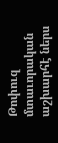Թոփուզ մտաւորական աշխարհէ ներս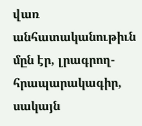վառ անհատականութիւն մըն էր, լրագրող-հրապարակագիր, սակայն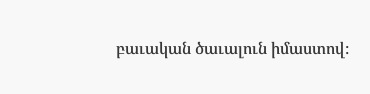բաւական ծաւալուն իմաստով։